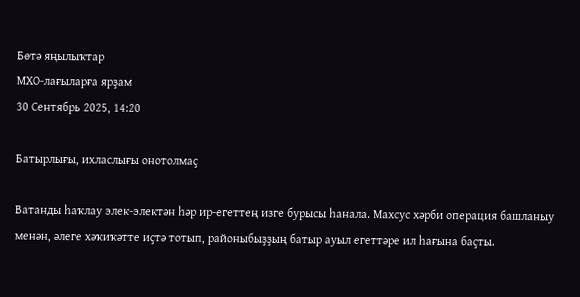Бөтә яңылыҡтар
МХО-лағыларға ярҙам
30 Сентябрь 2025, 14:20

Батырлығы, ихласлығы онотолмаҫ

Ватанды һаҡлау элек-электән һәр ир-егеттең изге бурысы һанала. Махсус хәрби операция башланыу менән, әлеге хәҡиҡәтте иҫтә тотып, районыбыҙҙың батыр ауыл егеттәре ил һағына баҫты.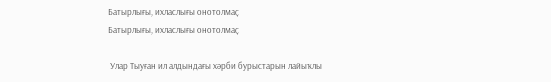Батырлығы, ихласлығы онотолмаҫ
Батырлығы, ихласлығы онотолмаҫ

 Улар Тыуған ил алдындағы хәрби бурыстарын лайыҡлы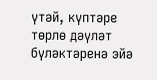үтәй, күптәре төрлө дәүләт бүләктәренә эйә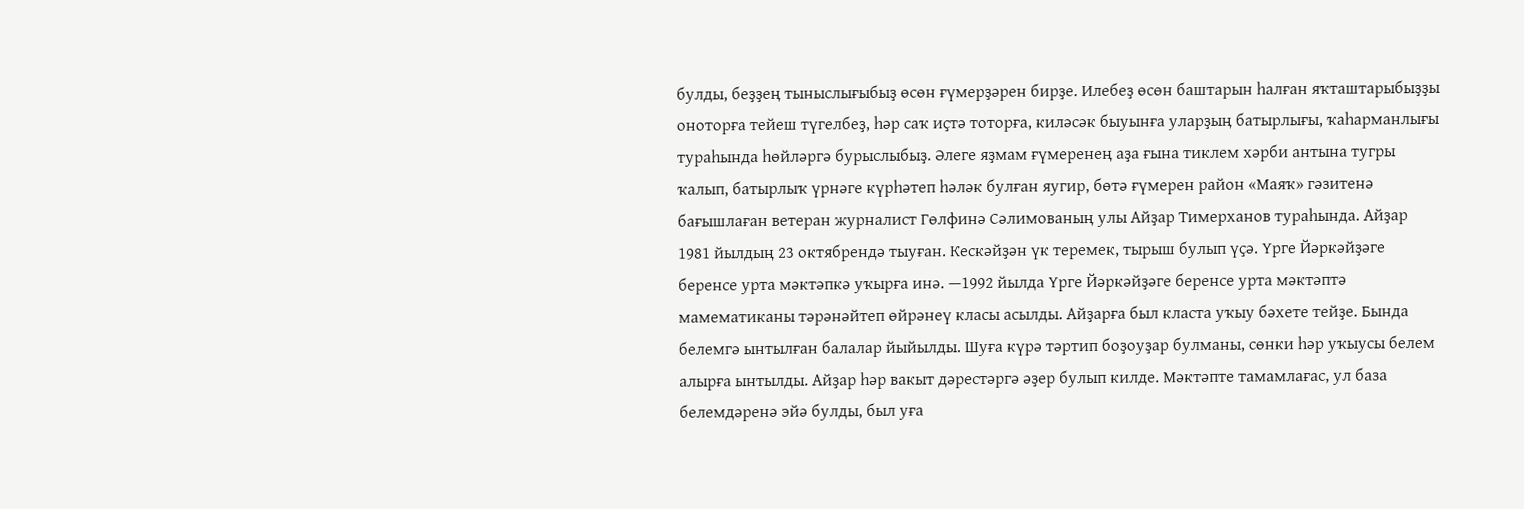булды, беҙҙең тыныслығыбыҙ өсөн ғүмерҙәрен бирҙе. Илебеҙ өсөн баштарын һалған яҡташтарыбыҙҙы оноторға тейеш түгелбеҙ, һәр саҡ иҫтә тоторға, киләсәк быуынға уларҙың батырлығы, ҡаһарманлығы тураһында һөйләргә бурыслыбыҙ. Әлеге яҙмам ғүмеренең аҙа ғына тиклем хәрби антына тугры ҡалып, батырлыҡ үрнәге күрһәтеп һәләк булған яугир, бөтә ғүмерен район «Маяҡ» гәзитенә бағышлаған ветеран журналист Гөлфинә Сәлимованың улы Айҙар Тимерханов тураһында. Айҙар 1981 йылдың 23 октябрендә тыуған. Кескәйҙән үк теремек, тырыш булып үҫә. Үрге Йәркәйҙәге беренсе урта мәктәпкә уҡырға инә. —1992 йылда Үрге Йәркәйҙәге беренсе урта мәктәптә мамематиканы тәрәнәйтеп өйрәнеү класы асылды. Айҙарға был класта уҡыу бәхете тейҙе. Бында белемгә ынтылған балалар йыйылды. Шуға күрә тәртип боҙоуҙар булманы, сөнки һәр уҡыусы белем алырға ынтылды. Айҙар һәр вакыт дәрестәргә әҙер булып килде. Мәктәпте тамамлағас, ул база белемдәренә эйә булды, был уға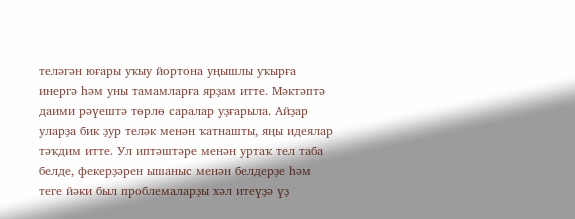теләгән юғары уҡыу йортона уңышлы уҡырға инергә һәм уны тамамларға ярҙам итте. Мәктәптә даими рәүештә төрлө саралар уҙғарыла. Айҙар уларҙа бик ҙур теләк менән ҡатнашты, яңы идеялар тәҡдим итте. Ул иптәштәре менән уртаҡ тел таба белде, фекерҙәрен ышаныс менән белдерҙе һәм теге йәки был проблемаларҙы хәл итеүҙә үҙ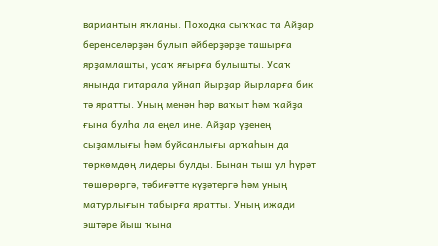вариантын яҡланы. Походка сыҡҡас та Айҙар беренселәрҙән булып әйберҙәрҙе ташырға ярҙамлашты, усаҡ яғырға булышты. Усаҡ янында гитарала уйнап йырҙар йырларға бик тә яратты. Уның менән һәр ваҡыт һәм ҡайҙа ғына булһа ла еңел ине. Айҙар үҙенең сыҙамлығы һәм буйсанлығы арҡаһын да төркөмдөң лидеры булды. Бынан тыш ул һүрәт төшөрөргә, тәбиғәтте күҙәтергә һәм уның матурлығын табырға яратты. Уның ижади эштәре йыш ҡына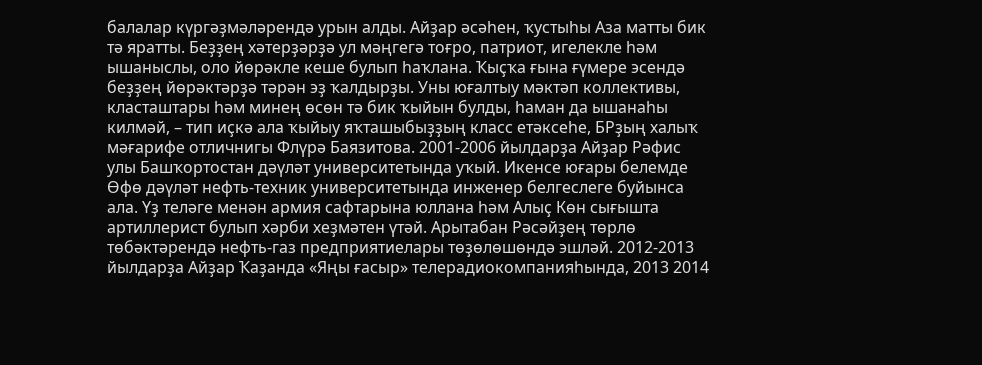балалар күргәҙмәләрендә урын алды. Айҙар әсәһен, ҡустыһы Аза матты бик тә яратты. Беҙҙең хәтерҙәрҙә ул мәңгегә тоғро, патриот, игелекле һәм ышаныслы, оло йөрәкле кеше булып һаҡлана. Ҡыҫҡа ғына ғүмере эсендә беҙҙең йөрәктәрҙә тәрән эҙ ҡалдырҙы. Уны юғалтыу мәктәп коллективы, класташтары һәм минең өсөн тә бик ҡыйын булды, һаман да ышанаһы килмәй, – тип иҫкә ала ҡыйыу яҡташыбыҙҙың класс етәксеһе, БРҙың халыҡ мәғарифе отличнигы Флүрә Баязитова. 2001-2006 йылдарҙа Айҙар Рәфис улы Башҡортостан дәүләт университетында уҡый. Икенсе юғары белемде Өфө дәүләт нефть-техник университетында инженер белгеслеге буйынса ала. Үҙ теләге менән армия сафтарына юллана һәм Алыҫ Көн сығышта артиллерист булып хәрби хеҙмәтен үтәй. Арытабан Рәсәйҙең төрлө төбәктәрендә нефть-газ предприятиелары төҙөлөшөндә эшләй. 2012-2013 йылдарҙа Айҙар Ҡаҙанда «Яңы ғасыр» телерадиокомпанияһында, 2013 2014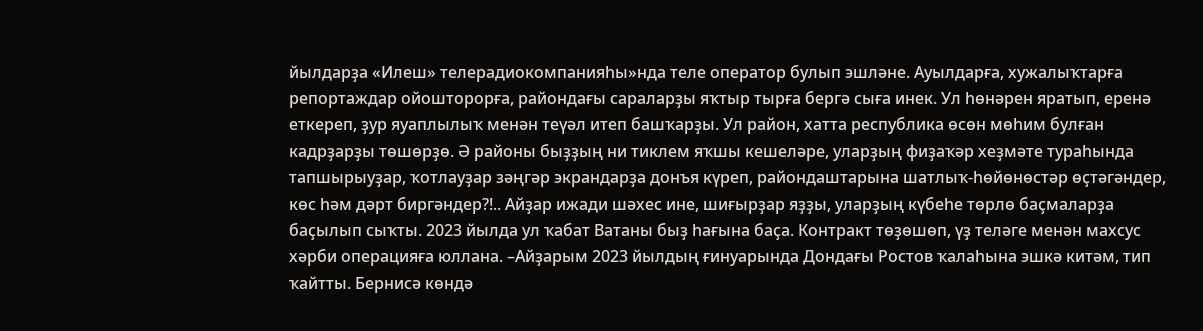йылдарҙа «Илеш» телерадиокомпанияһы»нда теле оператор булып эшләне. Ауылдарға, хужалыҡтарға репортаждар ойошторорға, райондағы сараларҙы яҡтыр тырға бергә сыға инек. Ул һөнәрен яратып, еренә еткереп, ҙур яуаплылыҡ менән теүәл итеп башҡарҙы. Ул район, хатта республика өсөн мөһим булған кадрҙарҙы төшөрҙө. Ә районы быҙҙың ни тиклем яҡшы кешеләре, уларҙың фиҙаҡәр хеҙмәте тураһында тапшырыуҙар, ҡотлауҙар зәңгәр экрандарҙа донъя күреп, райондаштарына шатлыҡ-һөйөнөстәр өҫтәгәндер, көс һәм дәрт биргәндер?!.. Айҙар ижади шәхес ине, шиғырҙар яҙҙы, уларҙың күбеһе төрлө баҫмаларҙа баҫылып сыҡты. 2023 йылда ул ҡабат Ватаны быҙ һағына баҫа. Контракт төҙөшөп, үҙ теләге менән махсус хәрби операцияға юллана. –Айҙарым 2023 йылдың ғинуарында Дондағы Ростов ҡалаһына эшкә китәм, тип ҡайтты. Бернисә көндә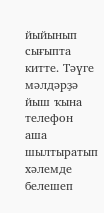йыйынып сығыпта китте. Тәүге мәлдәрҙә йыш ҡына телефон аша шылтыратып хәлемде белешеп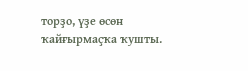торҙо, үҙе өсөн ҡайғырмаҫҡа ҡушты.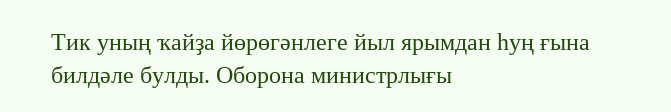Тик уның ҡайҙа йөрөгәнлеге йыл ярымдан һуң ғына билдәле булды. Оборона министрлығы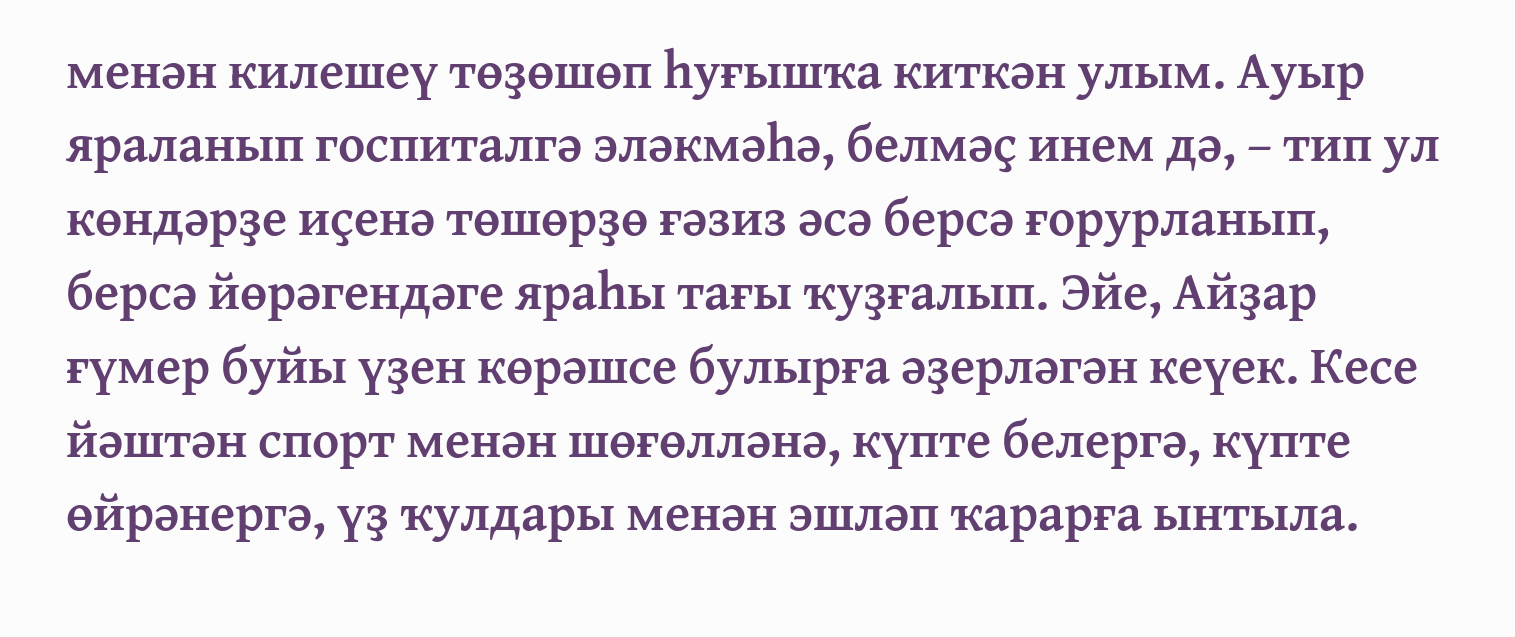менән килешеү төҙөшөп һуғышҡа киткән улым. Ауыр яраланып госпиталгә эләкмәһә, белмәҫ инем дә, – тип ул көндәрҙе иҫенә төшөрҙө ғәзиз әсә берсә ғорурланып, берсә йөрәгендәге яраһы тағы ҡуҙғалып. Эйе, Айҙар ғүмер буйы үҙен көрәшсе булырға әҙерләгән кеүек. Кесе йәштән спорт менән шөғөлләнә, күпте белергә, күпте өйрәнергә, үҙ ҡулдары менән эшләп ҡарарға ынтыла.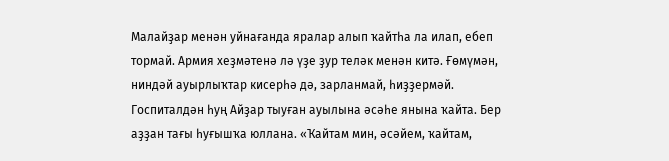Малайҙар менән уйнағанда яралар алып ҡайтһа ла илап, ебеп тормай. Армия хеҙмәтенә лә үҙе ҙур теләк менән китә. Ғөмүмән, ниндәй ауырлыҡтар кисерһә дә, зарланмай, һиҙҙермәй. Госпиталдән һуң Айҙар тыуған ауылына әсәһе янына ҡайта. Бер аҙҙан тағы һуғышҡа юллана. «Ҡайтам мин, әсәйем, ҡайтам,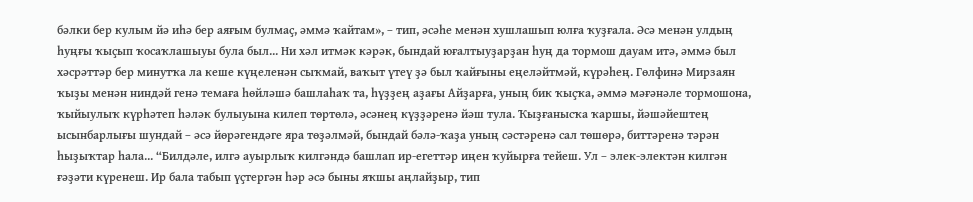бәлки бер кулым йә иһә бер аяғым булмаҫ, әммә ҡайтам», – тип, әсәһе менән хушлашып юлға ҡуҙғала. Әсә менән улдың һуңғы ҡыҫып ҡосаҡлашыуы була был... Ни хәл итмәк кәрәк, бындай юғалтыуҙарҙан һуң да тормош дауам итә, әммә был хәсрәттәр бер минутҡа ла кеше күңеленән сыҡмай, ваҡыт үтеү ҙә был ҡайғыны еңеләйтмәй, күрәһең. Гөлфинә Мирзаян ҡыҙы менән ниндәй генә темаға һөйләшә башлаһаҡ та, һүҙҙең аҙағы Айҙарға, уның бик ҡыҫҡа, әммә мәғәнәле тормошона, ҡыйыулыҡ күрһәтеп һәләк булыуына килеп төртөлә, әсәнең күҙҙәренә йәш тула. Ҡыҙғанысҡа ҡаршы, йәшәйештең ысынбарлығы шундай – әсә йөрәгендәге яра төҙәлмәй, бындай бәлә-ҡаҙа уның сәстәренә сал төшөрә, биттәренә тәрән һыҙыҡтар һала... “Билдәле, илгә ауырлыҡ килгәндә башлап ир-егеттәр иңен ҡуйырға тейеш. Ул – элек-электән килгән ғәҙәти күренеш. Ир бала табып үҫтергән һәр әсә быны яҡшы аңлайҙыр, тип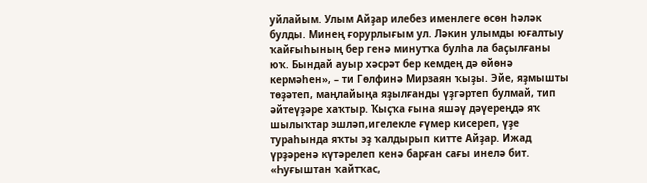уйлайым. Улым Айҙар илебез именлеге өсөн һәләк булды. Минең ғорурлығым ул. Ләкин улымды юғалтыу ҡайғыһының бер генә минутҡа булһа ла баҫылғаны юҡ. Бындай ауыр хәсрәт бер кемдең дә өйөнә кермәһен», – ти Гөлфинә Мирзаян ҡыҙы. Эйе, яҙмышты төҙәтеп, маңлайыңа яҙылғанды үҙгәртеп булмай, тип әйтеүҙәре хаҡтыр. Ҡыҫҡа ғына яшәү дәүереңдә яҡ шылыҡтар эшләп,игелекле ғүмер кисереп, үҙе тураһында яҡты эҙ ҡалдырып китте Айҙар. Ижад үрҙәренә күтәрелеп кенә барған сағы инелә бит. «Һуғыштан ҡайтҡас,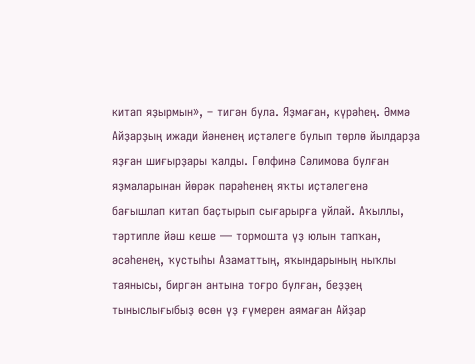китап яҙырмын», – тигән була. Яҙмаған, күрәһең. Әммә Айҙарҙың ижади йәненең иҫтәлеге булып төрлө йылдарҙа яҙған шиғырҙары ҡалды. Гөлфинә Сәлимова булған яҙмаларынан йөрәк пәрәһенең яҡты иҫтәлегенә бағышлап китап баҫтырып сығарырға уйлай. Аҡыллы, тәртипле йәш кеше — тормошта үҙ юлын тапҡан, әсәһенең, ҡустыһы Азаматтың, яҡындарының ныҡлы таянысы, биргән антына тоғро булған, беҙҙең тыныслығыбыҙ өсөн үҙ ғүмерен аямаған Айҙар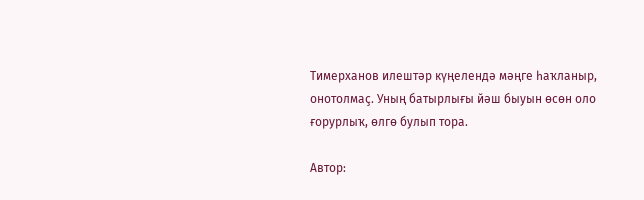Тимерханов илештәр күңелендә мәңге һаҡланыр, онотолмаҫ. Уның батырлығы йәш быуын өсөн оло ғорурлыҡ, өлгө булып тора.

Автор: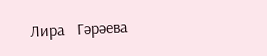Лира   Гәрәева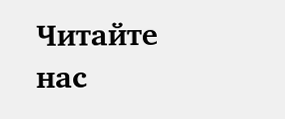Читайте нас